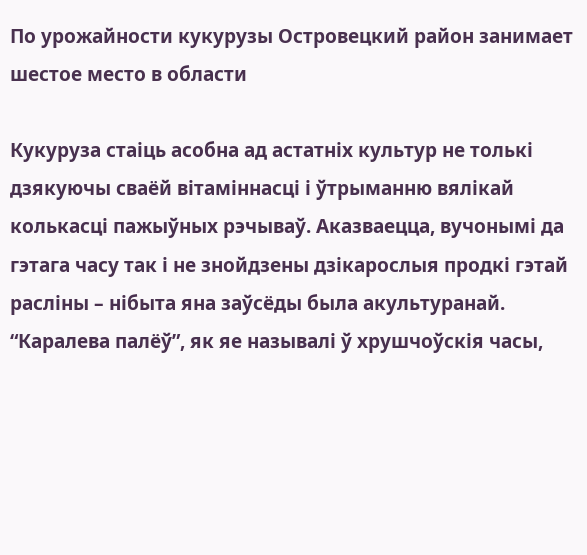По урожайности кукурузы Островецкий район занимает шестое место в области

Кукуруза стаіць асобна ад астатніх культур не толькі дзякуючы сваёй вітаміннасці і ўтрыманню вялікай колькасці пажыўных рэчываў. Аказваецца, вучонымі да гэтага часу так і не знойдзены дзікарослыя продкі гэтай расліны – нібыта яна заўсёды была акультуранай. “Каралева палёў”, як яе называлі ў хрушчоўскія часы,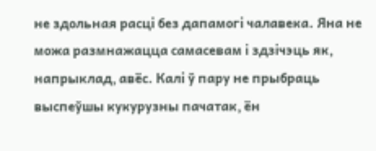не здольная расці без дапамогі чалавека. Яна не можа размнажацца самасевам і здзічэць як, напрыклад, авёс. Калі ў пару не прыбраць выспеўшы кукурузны пачатак, ён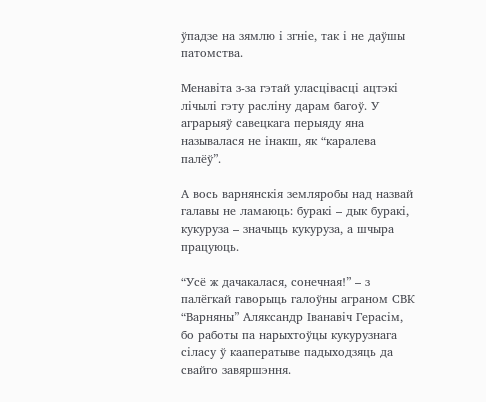ўпадзе на зямлю і згніе, так і не даўшы патомства.

Менавіта з-за гэтай уласцівасці ацтэкі лічылі гэту расліну дарам багоў. У аграрыяў савецкага перыяду яна называлася не інакш, як “каралева палёў”.

А вось варнянскія земляробы над назвай галавы не ламаюць: буракі – дык буракі, кукуруза – значыць кукуруза, а шчыра працуюць.

“Усё ж дачакалася, сонечная!” – з палёгкай гаворыць галоўны аграном СВК “Варняны” Аляксандр Іванавіч Герасім, бо работы па нарыхтоўцы кукурузнага сіласу ў кааператыве падыходзяць да свайго завяршэння.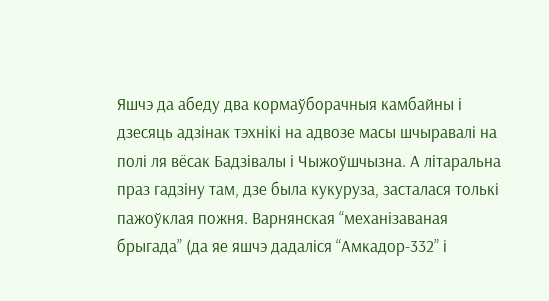Яшчэ да абеду два кормаўборачныя камбайны і дзесяць адзінак тэхнікі на адвозе масы шчыравалі на полі ля вёсак Бадзівалы і Чыжоўшчызна. А літаральна праз гадзіну там, дзе была кукуруза, засталася толькі пажоўклая пожня. Варнянская “механізаваная брыгада” (да яе яшчэ дадаліся “Амкадор-332” і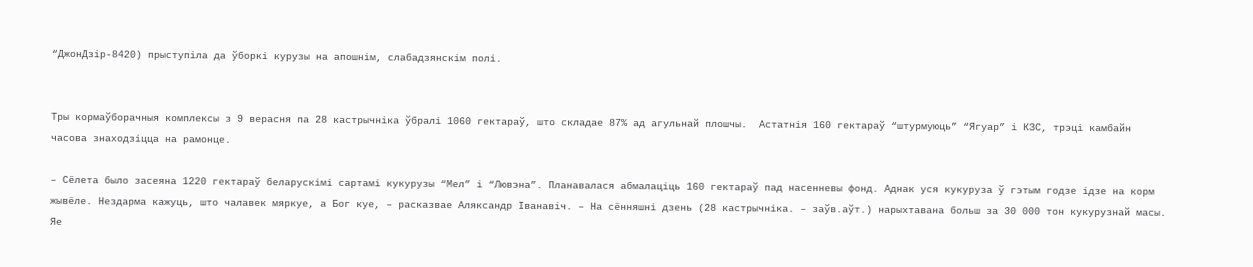“ДжонДзір-8420) прыступіла да ўборкі курузы на апошнім, слабадзянскім полі.


Тры кормаўборачныя комплексы з 9 верасня па 28 кастрычніка ўбралі 1060 гектараў, што складае 87% ад агульнай плошчы.  Астатнія 160 гектараў “штурмуюць” “Ягуар” і КЗС, трэці камбайн часова знаходзіцца на рамонце.

– Сёлета было засеяна 1220 гектараў беларускімі сартамі кукурузы “Мел” і “Лювэна”. Планавалася абмалаціць 160 гектараў пад насенневы фонд. Аднак уся кукуруза ў гэтым годзе ідзе на корм жывёле. Нездарма кажуць, што чалавек мяркуе, а Бог куе, – расказвае Аляксандр Іванавіч. – На сённяшні дзень (28 кастрычніка. – заўв.аўт.) нарыхтавана больш за 30 000 тон кукурузнай масы. Яе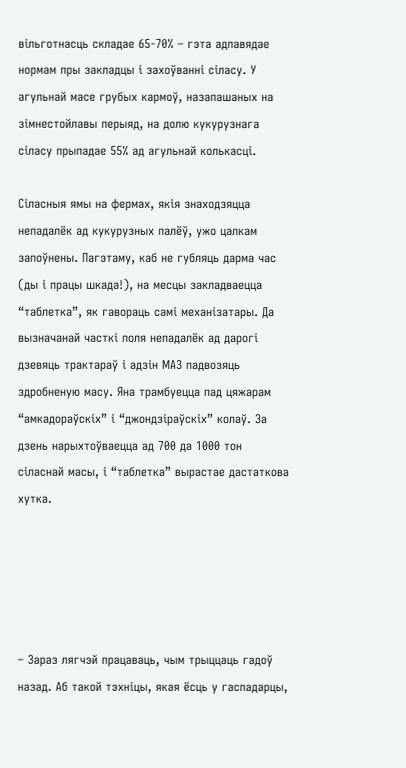вільготнасць складае 65-70% – гэта адпавядае нормам пры закладцы і захоўванні сіласу. У агульнай масе грубых кармоў, назапашаных на зімнестойлавы перыяд, на долю кукурузнага сіласу прыпадае 55% ад агульнай колькасці.

Сіласныя ямы на фермах, якія знаходзяцца непадалёк ад кукурузных палёў, ужо цалкам запоўнены. Пагэтаму, каб не губляць дарма час (ды і працы шкада!), на месцы закладваецца “таблетка”, як гавораць самі механізатары. Да вызначанай часткі поля непадалёк ад дарогі дзевяць трактараў і адзін МАЗ падвозяць здробненую масу. Яна трамбуецца пад цяжарам “амкадораўскіх” і “джондзіраўскіх” колаў. За дзень нарыхтоўваецца ад 700 да 1000 тон сіласнай масы, і “таблетка” вырастае дастаткова хутка.





– Зараз лягчэй працаваць, чым трыццаць гадоў назад. Аб такой тэхніцы, якая ёсць у гаспадарцы,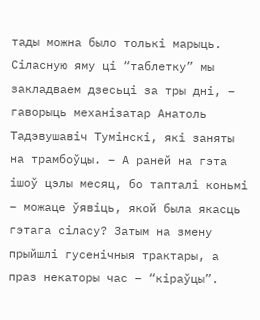тады можна было толькі марыць. Сіласную яму ці “таблетку” мы закладваем дзесьці за тры дні, – гаворыць механізатар Анатоль Тадэвушавіч Тумінскі, які заняты на трамбоўцы. – А раней на гэта ішоў цэлы месяц, бо тапталі коньмі – можаце ўявіць, якой была якасць гэтага сіласу? Затым на змену прыйшлі гусенічныя трактары, а праз некаторы час – “кіраўцы”.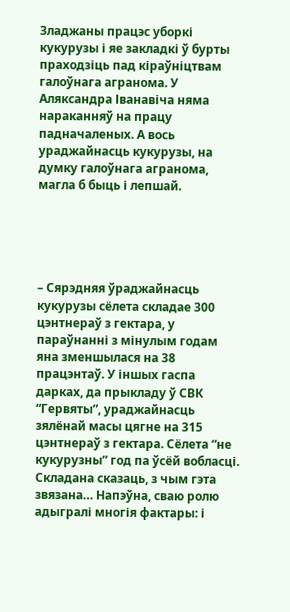Зладжаны працэс уборкі кукурузы і яе закладкі ў бурты праходзіць пад кіраўніцтвам галоўнага агранома. У Аляксандра Іванавіча няма нараканняў на працу падначаленых. А вось ураджайнасць кукурузы, на думку галоўнага агранома, магла б быць і лепшай.





– Сярэдняя ўраджайнасць кукурузы сёлета складае 300 цэнтнераў з гектара, у параўнанні з мінулым годам яна зменшылася на 38 працэнтаў. У іншых гаспа дарках, да прыкладу ў СВК “Гервяты”, ураджайнасць зялёнай масы цягне на 315 цэнтнераў з гектара. Сёлета “не кукурузны” год па ўсёй вобласці. Складана сказаць, з чым гэта звязана… Напэўна, сваю ролю адыгралі многія фактары: і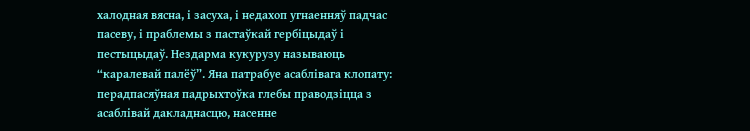халодная вясна, і засуха, і недахоп угнаенняў падчас пасеву, і праблемы з пастаўкай гербіцыдаў і пестыцыдаў. Нездарма кукурузу называюць “каралевай палёў”. Яна патрабуе асаблівага клопату: перадпасяўная падрыхтоўка глебы праводзіцца з асаблівай дакладнасцю, насенне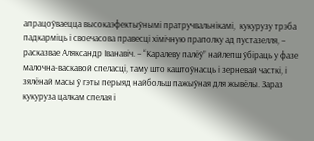апрацоўваецца высокаэфектыўнымі пратручвальнікамі,  кукурузу трэба падкарміць і своечасова правесці хімічную праполку ад пустазелля, – расказвае Аляксандр Іванавіч. – “Каралеву палёў” найлепш ўбіраць у фазе малочна-васкавой спеласці, таму што каштоўнасць і зерневай часткі, і зялёнай масы ў гэты перыяд найбольш пажыўная для жывёлы. Зараз кукуруза цалкам спелая і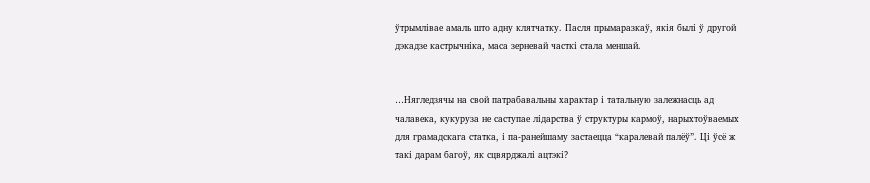ўтрымлівае амаль што адну клятчатку. Пасля прымаразкаў, якія былі ў другой дэкадзе кастрычніка, маса зерневай часткі стала меншай.


…Нягледзячы на свой патрабавальны характар і татальную залежнасць ад чалавека, кукуруза не саступае лідарства ў структуры кармоў, нарыхтоўваемых для грамадскага статка, і па-ранейшаму застаецца “каралевай палёў”. Ці ўсё ж такі дарам багоў, як сцвярджалі ацтэкі?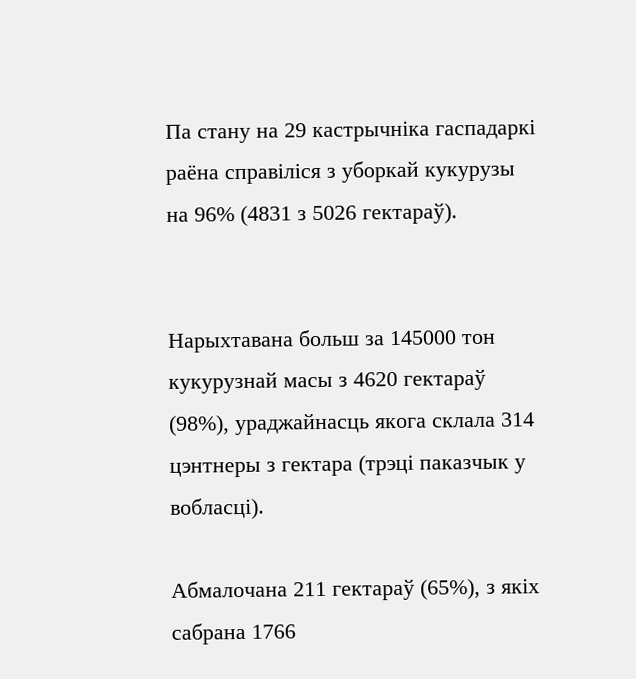Па стану на 29 кастрычніка гаспадаркі раёна справіліся з уборкай кукурузы на 96% (4831 з 5026 гектараў).


Нарыхтавана больш за 145000 тон кукурузнай масы з 4620 гектараў (98%), ураджайнасць якога склала 314 цэнтнеры з гектара (трэці паказчык у вобласці).

Абмалочана 211 гектараў (65%), з якіх сабрана 1766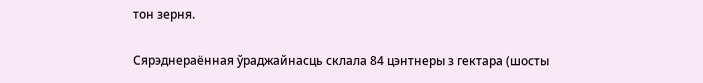тон зерня.

Сярэднераённая ўраджайнасць склала 84 цэнтнеры з гектара (шосты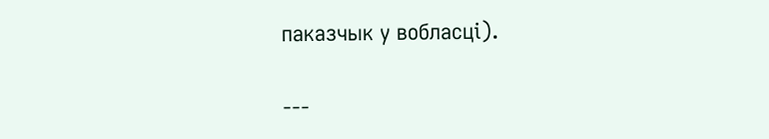паказчык у вобласці).

---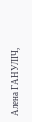Алена ГАНУЛІЧ,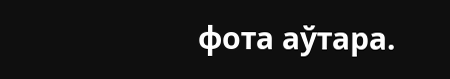фота аўтара.